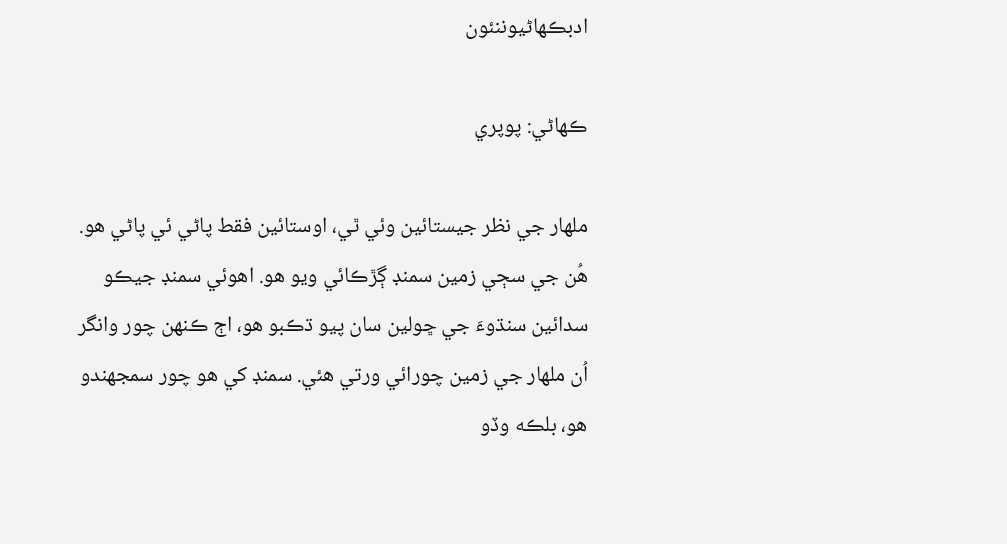ادبڪهاڻيوننئون

ڪهاڻي: پوپري

ملهار جي نظر جيستائين وئي ٿي، اوستائين فقط پاڻي ئي پاڻي هو. هُن جي سڄي زمين سمنڊ ڳڙڪائي ويو هو. اهوئي سمنڊ جيڪو سدائين سنڌوءَ جي ڇولين سان پيو ڌڪبو هو، اڄ ڪنهن چور وانگر اُن ملهار جي زمين چورائي ورتي هئي. سمنڊ کي هو چور سمجهندو هو، بلڪه وڏو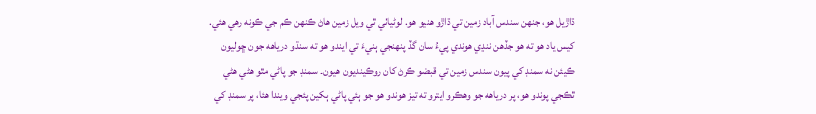ڌاڙيل هو، جنهن سندس آباد زمين تي ڌاڙو هنيو هو. لوڻياٺي ٿي ويل زمين هاڻ ڪنهن ڪم جي ڪونه رهي هئي. کيس ياد هو ته هو جڏهن ننڍي هوندي پيءُ سان گڏ پنهنجي ٻنيءَ تي ايندو هو ته سنڌو درياهه جون ڇوليون ڪيئن نه سمنڊ کي پيون سندس زمين تي قبضو ڪرڻ کان روڪينديون هيون۔ سمنڊ جو پاڻي مٿو هڻي هڻي ٿڪجي پوندو هو، پر درياهه جو وهڪرو ايترو ته تيز هوندو هو جو ٻئي پاڻي ٻکين پئجي ويندا هئا، پر سمنڊ کي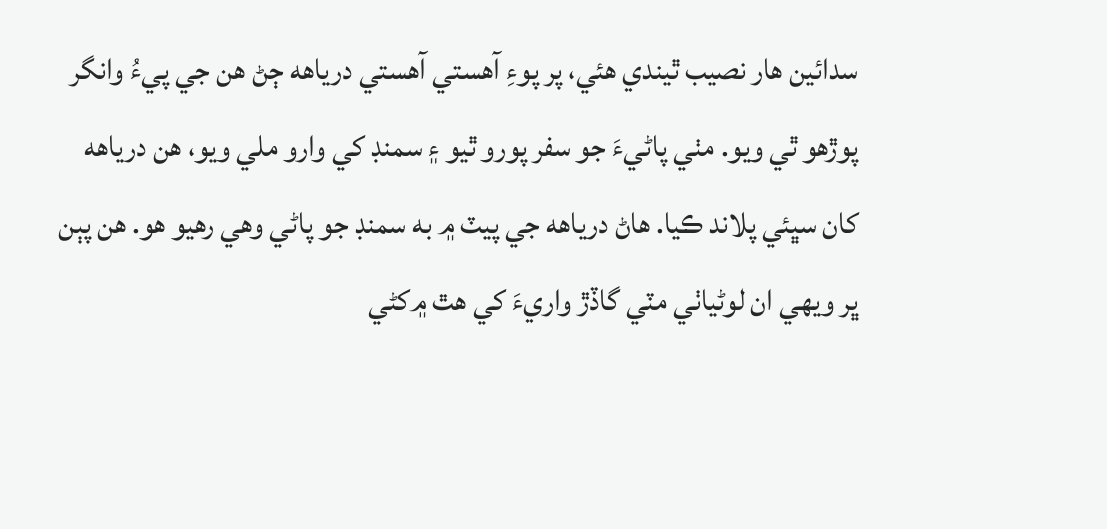سدائين ھار نصيب ٿيندي هئي، پر پوءِ آهستي آهستي درياهه ڄڻ هن جي پيءُ وانگر پوڙهو ٿي ويو. مٺي پاڻيءَ جو سفر پورو ٿيو ۽ سمنڊ کي وارو ملي ويو، هن درياهه کان سڀئي پلاند ڪيا. هاڻ درياهه جي پيٽ ۾ به سمنڊ جو پاڻي وهي رهيو هو. هن پٻن ڀر ويهي ان لوڻياٺي مٽي گاڏڙ واريءَ کي هٿ ۾کڻي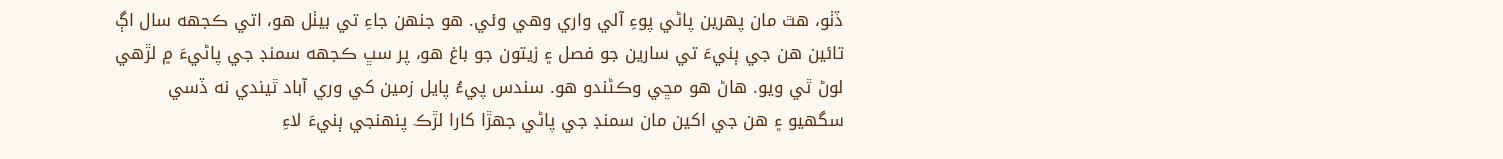ڏٺو، هٿ مان پهرين پاڻي پوءِ آلي واري وهي وئي. هو جنهن جاءِ تي بيٺل هو، اتي ڪجهه سال اڳ تائين هن جي ٻنيءَ تي سارين جو فصل ۽ زيتون جو باغ هو، پر سڀ ڪجهه سمنڊ جي پاڻيءَ ۾ لڙهي لوڻ ٿي ويو. هاڻ هو مڇي وڪڻندو هو. سندس پيءُ پايل زمين کي وري آباد ٿيندي نه ڏسي سگهيو ۽ هن جي اکين مان سمنڊ جي پاڻي جهڙا کارا لڙڪ پنهنجي ٻنيءَ لاءِ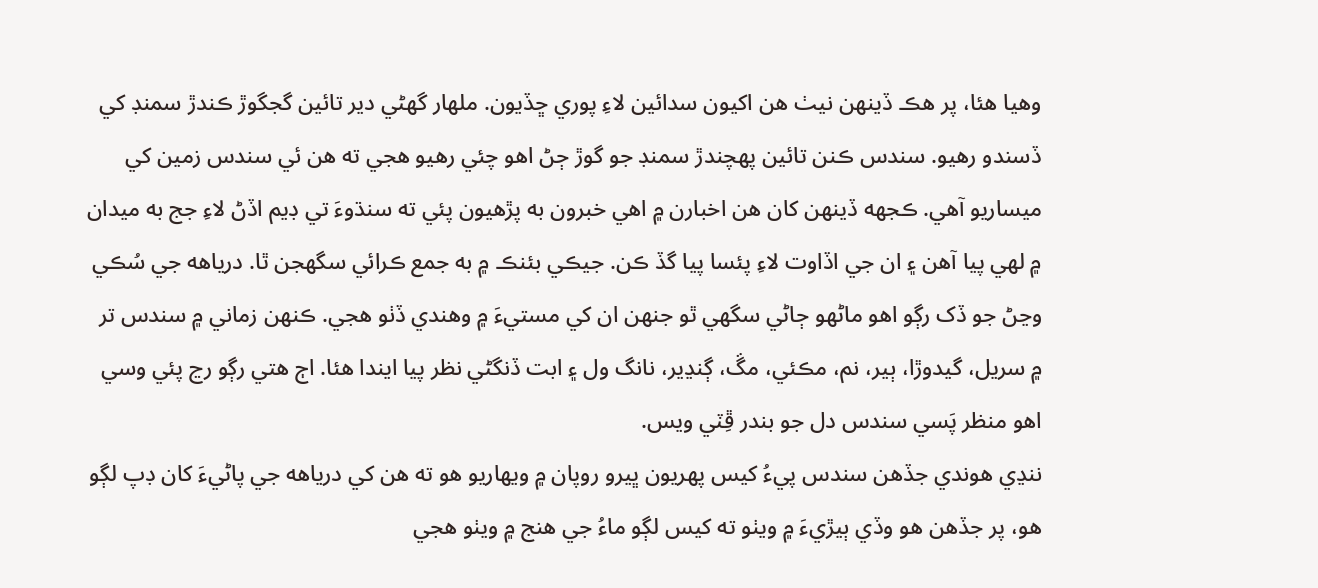وهيا هئا، پر هڪ ڏينهن نيٺ هن اکيون سدائين لاءِ پوري ڇڏيون. ملهار گهڻي دير تائين گجگوڙ ڪندڙ سمنڊ کي ڏسندو رهيو. سندس ڪنن تائين پهچندڙ سمنڊ جو گوڙ ڄڻ اهو چئي رهيو هجي ته هن ئي سندس زمين کي ميساريو آهي. ڪجهه ڏينهن کان هن اخبارن ۾ اهي خبرون به پڙهيون پئي ته سنڌوءَ تي ڊيم اڏڻ لاءِ جج به ميدان ۾ لهي پيا آهن ۽ ان جي اڏاوت لاءِ پئسا پيا گڏ ڪن. جيڪي بئنڪ ۾ به جمع ڪرائي سگهجن ٿا. درياهه جي سُڪي وڃڻ جو ڏک رڳو اهو ماڻهو ڄاڻي سگهي ٿو جنهن ان کي مستيءَ ۾ وهندي ڏٺو هجي. ڪنهن زماني ۾ سندس تر ۾ سريل، گيدوڙا، ٻير، نم، مڪئي، مڱ، ڳنڍير، نانگ ول ۽ ابت ڏنگڻي نظر پيا ايندا هئا. اڄ هتي رڳو رڃ پئي وسي اهو منظر پَسي سندس دل جو بندر ڦِٽي ويس.
ننڍي هوندي جڏهن سندس پيءُ کيس پهريون ڀيرو روپان ۾ ويهاريو هو ته هن کي درياهه جي پاڻيءَ کان ڊپ لڳو هو، پر جڏهن هو وڏي ٻيڙيءَ ۾ ويٺو ته کيس لڳو ماءُ جي هنج ۾ ويٺو هجي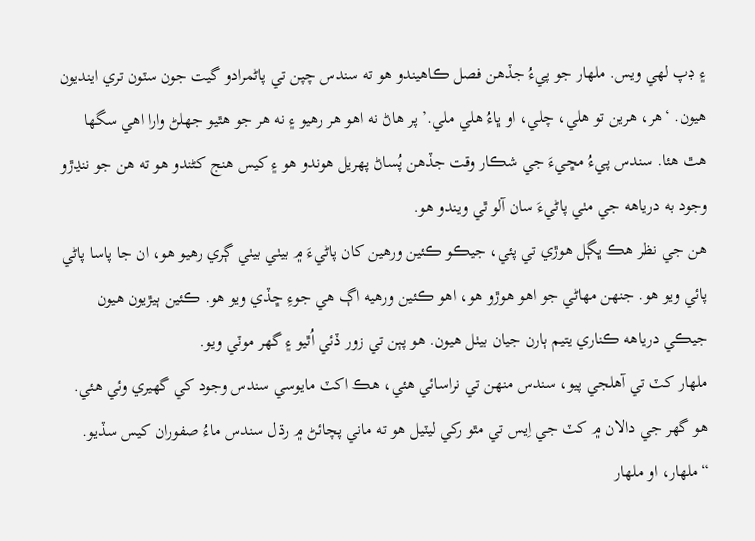۽ ڊپ لهي ويس. ملهار جو پيءُ جڏهن فصل ڪاهيندو هو ته سندس چپن تي پاڻمرادو گيت جون سٽون تري اينديون هيون. ‘هر، هرين تو هلي، چلي، او ڀاءُ هلي ملي.’ پر هاڻ نه اهو هر رهيو ۽ نه هر جو هٿيو جهلڻ وارا اهي سگها هٿ هئا. سندس پيءُ مڇيءَ جي شڪار وقت جڏهن پُساڻ پهريل هوندو هو ۽ کيس هنج کڻندو هو ته هن جو ننڍڙو وجود به درياهه جي مٺي پاڻيءَ سان آلو ٿي ويندو هو.
هن جي نظر هڪ ڀڳل هوڙي تي پئي، جيڪو ڪئين ورهين کان پاڻيءَ ۾ بيٺي بيٺي ڳري رهيو هو، ان جا پاسا پاڻي پائي ويو هو. جنهن مهاڻي جو اهو هوڙو هو، اهو ڪئين ورهيه اڳ هي جوءِ ڇڏي ويو هو. ڪئين ٻيڙيون هيون جيڪي درياهه ڪناري يتيم ٻارن جيان بيٺل هيون. هو پٻن تي زور ڏئي اُٿيو ۽ گهر موٽي ويو.
ملهار کٽ تي آهلجي پيو، سندس منهن تي نراسائي هئي، هڪ اکٽ مايوسي سندس وجود کي گهيري وئي هئي. هو گهر جي دالان ۾ کٽ جي اِيس تي مٿو رکي ليٽيل هو ته ماني پچائڻ ۾ رڌل سندس ماءُ صفوران کيس سڏيو.
“ملهار، او ملهار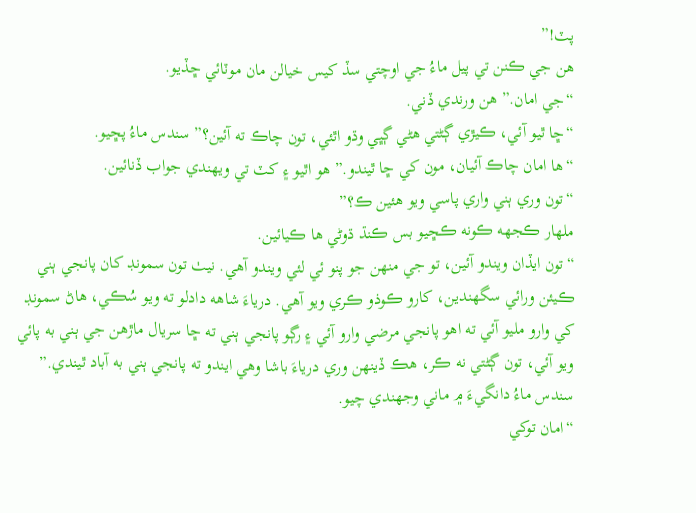پٽ!”
هن جي ڪنن تي پيل ماءُ جي اوچتي سڏ کيس خيالن مان موٽائي ڇڏيو.
“جي امان.” هن ورندي ڏني.
“ڇا ٿيو آئي، ڪيڙي ڳڻتي هڻي ڳڀي وڌو اٿئي، تون چاڪ ته آئين؟” سندس ماءُ پڇيو.
“ها امان چاڪ آئيان، مون کي ڇا ٿيندو.” هو اٿيو ۽ کٽ تي ويهندي جواب ڏنائين.
“تون وري ٻني واري پاسي ويو هئين ڪ؟”
ملهار ڪجهه ڪونه ڪڇيو بس ڪنڌ ڌوڻي ها ڪيائين.
“تون ايڏان ويندو آئين، تو جي منهن جو پنو ئي لئي ويندو آهي. نيٺ تون سمونڊ کان پانجي ٻني ڪيئن ورائي سگھندين، کارو ڪوذو ڪري ويو آهي. درياءَ شاهه دادلو ته ويو سُڪي، هاڻ سمونڊ کي وارو مليو آئي ته اهو پانجي مرضي وارو آئي ۽ رڳو پانجي ٻني ته ڇا سريال ماڙهن جي ٻني به پائي ويو آئي، تون ڳڻتي نه ڪر، هڪ ڏينهن وري درياءَ باشا وهي ايندو ته پانجي ٻني به آباد ٿيندي.” سندس ماءُ دانگيءَ ۾ ماني وجهندي چيو.
“امان توکي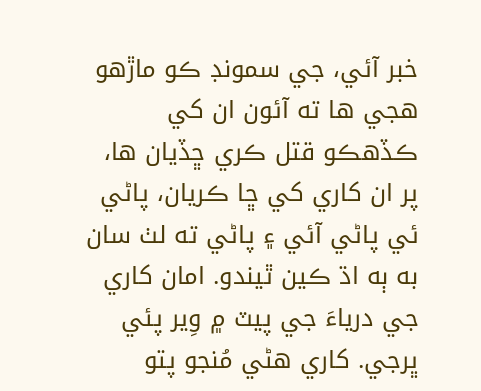خبر آئي، جي سمونڊ ڪو ماڙهو هجي ها ته آئون ان کي ڪڏهڪو قتل ڪري ڇڏيان ها، پر ان کاري کي ڇا ڪريان، پاڻي ئي پاڻي آئي ۽ پاڻي ته لٺ سان به ٻه اڌ ڪين ٿيندو. امان کاري جي درياءَ جي پيٽ ۾ وِير پئي ڀرجي. کاري هڻي مُنجو پتو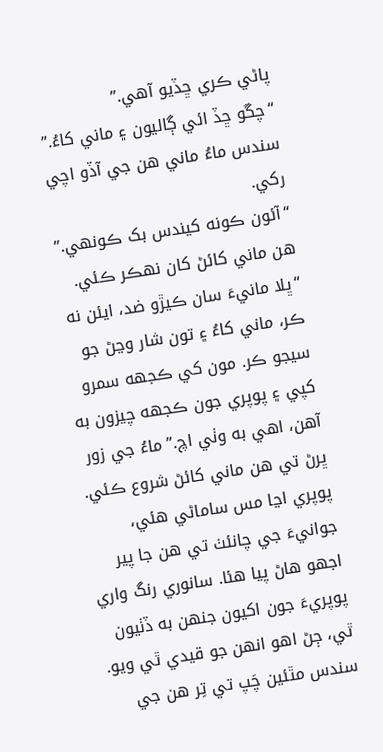پاڻي ڪري ڇڏيو آهي.”
“چڱو ڇڏ ائي ڳاليون ۽ ماني کاءُ.” سندس ماءُ ماني هن جي آڏو اچي رکي.
“آئون ڪونه کيندس بک ڪونهي.” هن ماني کائڻ کان نهڪر ڪئي.
“ڀلا مانيءَ سان ڪيڙو ضد، ايئن نه ڪر، ماني کاءُ ۽ تون شار وڃڻ جو سيجو ڪر. مون کي ڪجهه سمرو کپي ۽ پوپري جون ڪجهه چيزون به آهن، اهي به وٺي اچ.” ماءُ جي زور ڀرڻ تي هن ماني کائڻ شروع ڪئي.
پوپري اڃا مس ساماڻي هئي، جوانيءَ جي چانئٺ تي هن جا پير اجهو هاڻ پيا هئا. سانوري رنگ واري پوپريءَ جون اکيون جنهن به ڏٺيون ٿي، ڄڻ اهو انهن جو قيدي ٿي ويو. سندس مٿئين چَپ تي تِر هن جي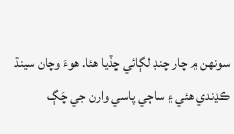سونهن ۾ چار چنڊ لڳائي ڇڏيا هئا. هوءَ وچان سينڌ ڪڍندي هئي ۽ ساڄي پاسي وارن جي چَڳ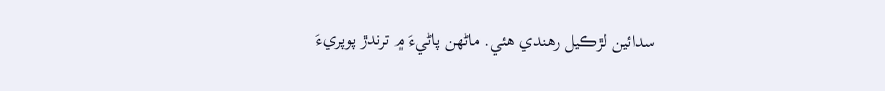سدائين لڙڪيل رهندي هئي. ماڻهن پاڻيءَ ۾ ترندڙ پوپريءَ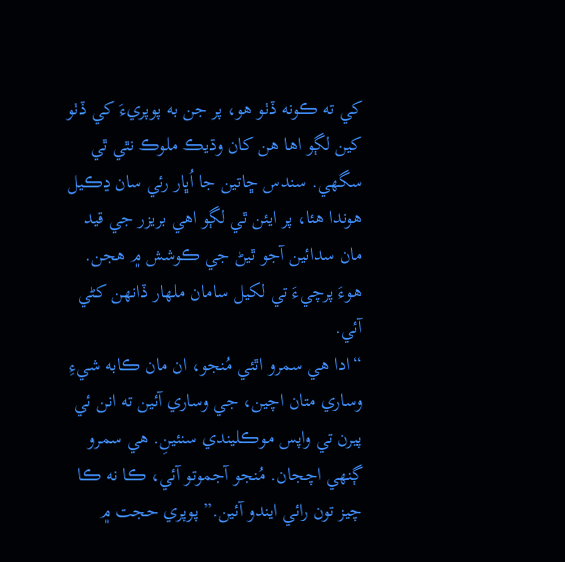کي ته ڪونه ڏٺو هو، پر جن به پوپريءَ کي ڏٺو کين لڳو اها هن کان وڌيڪ ملوڪ نٿي ٿي سگهي. سندس ڇاتين جا اُڀار رئي سان ڍڪيل هوندا هئا، پر ايئن ٿي لڳو اهي بريزر جي قيد مان سدائين آجو ٿيڻ جي ڪوشش ۾ هجن. هوءَ پرچيءَ تي لکيل سامان ملهار ڏانهن کڻي آئي.
“ادا هي سمرو اٿئي مُنجو، ان مان ڪابه شيءِ وساري متان اچين، جي وساري آئين ته انن ئي پيرن تي واپس موڪليندي سنئينِ. هي سمرو ڳنهي اچجان. مُنجو آجموتو آئي، ڪا نه ڪا چيز تون رائي ايندو آئين.” پوپري حجت ۾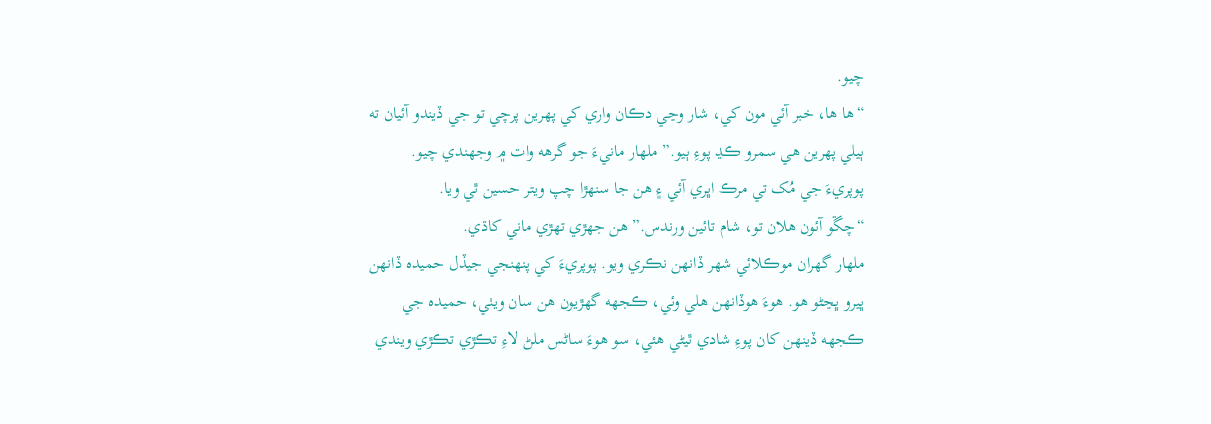چيو.
“ها ها، خبر آئي مون کي، شار وڃي دڪان واري کي پهرين پرچي تو جي ڏيندو آئيان ته ٻيلي پهرين هي سمرو ڪڍ پوءِ ٻيو.” ملهار مانيءَ جو گرهه وات ۾ وجهندي چيو.
پوپريءَ جي مُک تي مرڪ اڀري آئي ۽ هن جا سنهڙا چپ ويتر حسين ٿي ويا.
“چڱو آئون هلان تو، شام تائين ورندس.” هن جهڙي تهڙي ماني کاڌي.
ملهار گهران موڪلائي شهر ڏانهن نڪري ويو. پوپريءَ کي پنهنجي جيڏل حميده ڏانهن ڀيرو ڀڃڻو هو. هوءَ هوڏانهن هلي وئي، ڪجهه گهڙيون هن سان ويٺي، حميده جي ڪجهه ڏينهن کان پوءِ شادي ٿيڻي هئي، سو هوءَ ساڻس ملڻ لاءِ تڪڙي تڪڙي ويندي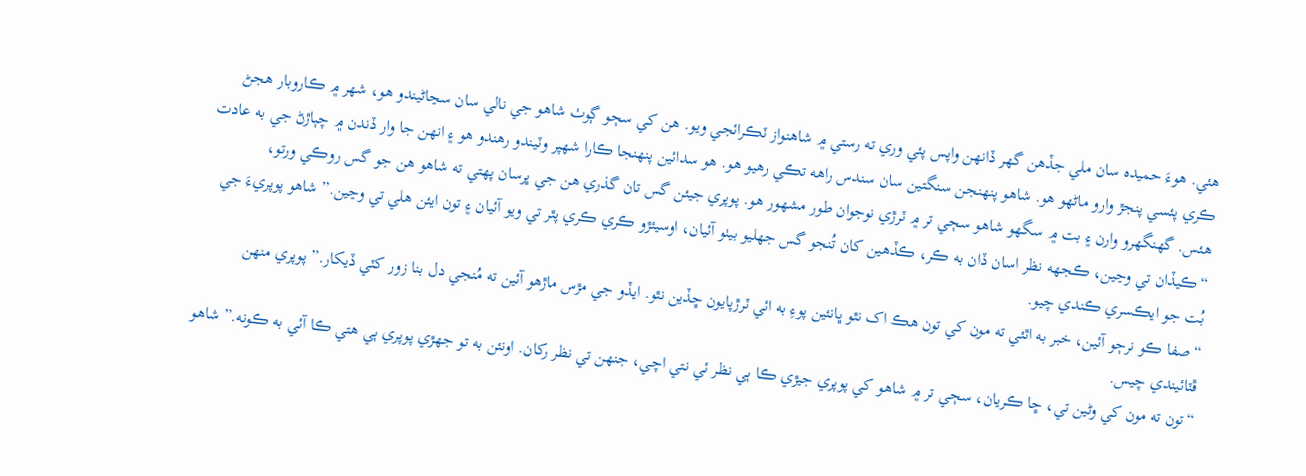هئي. هوءَ حميده سان ملي جڏهن گهر ڏانهن واپس پئي وري ته رستي ۾ شاهنواز ٽڪرائجي ويو. هن کي سڄو ڳوٺ شاهو جي نالي سان سڃاڻيندو هو، شهر ۾ ڪاروبار هجڻ ڪري پئسي پنجڙ وارو ماڻهو هو. شاهو پنهنجن سنگتين سان سندس راهه تڪي رهيو هو. هو سدائين پنهنجا ڪارا شهپر وٽيندو رهندو هو ۽ انهن جا وار ڏندن ۾ چٻاڙڻ جي به عادت هئس. گهنگهرو وارن ۽ بت ۾ سگهو شاهو سڄي تر ۾ ٽرڙي نوجوان طور مشهور هو. پوپري جيئن گس تان گذري هن جي ڀرسان پهتي ته شاهو هن جو گس روڪي ورتو،
“ڪيڏان تي وڃين، ڪجهه نظر اسان ڏان به ڪر، ڪڏهين کان تُنجو گس جهليو بيٺو آئيان، اوسيئڙو ڪري ڪري پٿر تي ويو آئيان ۽ تون ايئن هلي تي وڃين.” شاهو پوپريءَ جي بُت جو ايڪسري ڪندي چيو.
“صفا ڪو نرڄو آئين، خبر به اٿئي ته مون کي تون هڪ اک نٿو ڀانئين پوءِ به ائي ٽرڙپايون ڇڏين نٿو. ايڏو جي مڙس ماڙهو آئين ته مُنجي دل بنا زور کٽي ڏيکار.” پوپري منهن ڦٽائيندي چيس.
“تون ته مون کي وڻين تي، ڇا ڪريان، سڄي تر ۾ شاهو کي پوپري جيڙي ڪا ٻي نظر ئي نتي اچي، جنهن تي نظر رکان. اونئن به تو جهڙي پوپري ٻي هتي ڪا آئي به ڪونه.” شاهو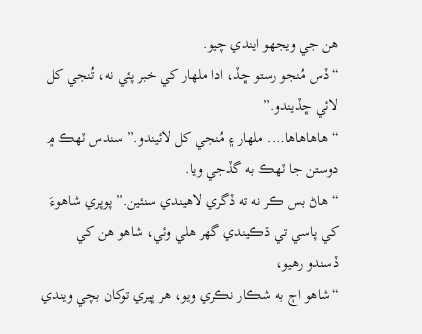هن جي ويجهو ايندي چيو.
“ڏس مُنجو رستو ڇڏ، ادا ملهار کي خبر پئي نه، تُنجي کل لائي ڇڏيندو.”
“هاهاهاها…. ملهار ۽ مُنجي کل لائيندو.” سندس ٽهڪ ۾ دوستن جا ٽهڪ به گڏجي ويا.
“هاڻ بس ڪر نه ته ڏگري لاهيندي سنئين.” پوپري شاهوءَ کي پاسي تي ڌڪيندي گهر هلي وئي، شاهو هن کي ڏسندو رهيو،
“شاهو اڄ به شڪار نڪري ويو، هر ڀيري توکان بچي ويندي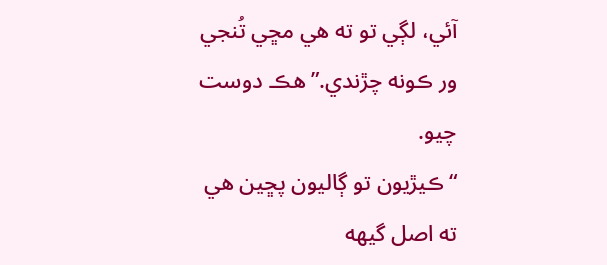آئي، لڳي تو ته هي مڇي تُنجي ور ڪونه چڙندي.” هڪ دوست چيو.
“ڪيڙيون تو ڳاليون پڇين هي ته اصل گيهه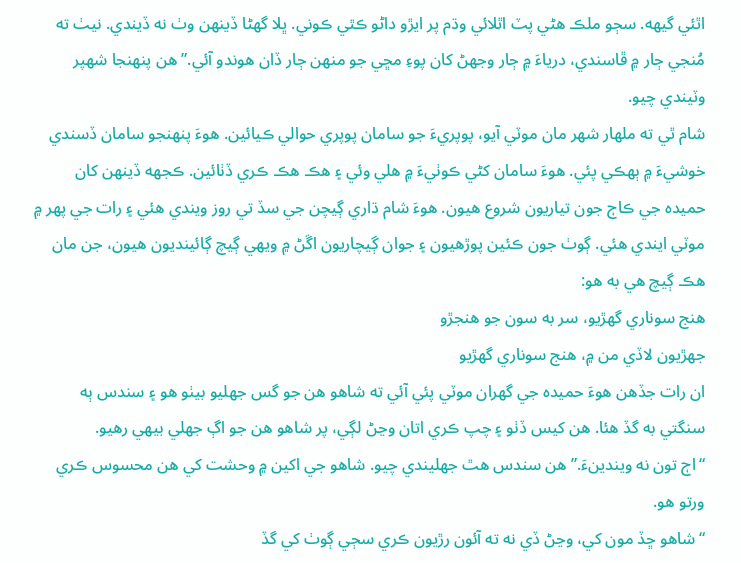اٿئي گيهه. سڄو ملڪ هڻي پٽ اٿلائي وڌم پر ايڙو داڻو ڪٿي ڪوني. ڀلا گهڻا ڏينهن وٺ نه ڏيندي. نيٺ ته مُنجي ڄار ۾ ڦاسندي، درياءَ ۾ ڄار وجهڻ کان پوءِ مڇي جو منهن ڄار ڏان هوندو آئي.” هن پنهنجا شهپر وٽيندي چيو.
شام ٿي ته ملهار شهر مان موٽي آيو، پوپريءَ جو سامان پوپري حوالي ڪيائين. هوءَ پنهنجو سامان ڏسندي خوشيءَ ۾ ٻهڪي پئي. هوءَ سامان کڻي ڪوٺيءَ ۾ هلي وئي ۽ هڪ هڪ ڪري ڏٺائين. ڪجهه ڏينهن کان حميده جي ڪاڄ جون تياريون شروع هيون. هوءَ شام ڌاري ڳيچن جي سڏ تي روز ويندي هئي ۽ رات جي پهر ۾ موٽي ايندي هئي. ڳوٺ جون ڪئين پوڙهيون ۽ جوان ڳيچاريون اڱڻ ۾ ويهي ڳيچ ڳائينديون هيون، جن مان هڪ ڳيچ هي به هو:
هنج سوناري گهڙيو، سر به سون جو هنجڙو
جهڙيون لاڏي من ۾، هنج سوناري گهڙيو
ان رات جڏهن هوءَ حميده جي گهران موٽي پئي آئي ته شاهو هن جو گس جهليو بيٺو هو ۽ سندس ٻه سنگتي به گڏ هئا. هن کيس ڏٺو ۽ چپ ڪري اتان وڃڻ لڳي، پر شاهو هن جو اڳ جهلي بيهي رهيو.
“اڄ تون نه ويندينءَ.” هن سندس هٿ جهليندي چيو. شاهو جي اکين ۾ وحشت کي هن محسوس ڪري ورتو هو.
“شاهو ڇڏ مون کي، وڃڻ ڏي نه ته آئون رڙيون ڪري سڄي ڳوٺ کي گڏ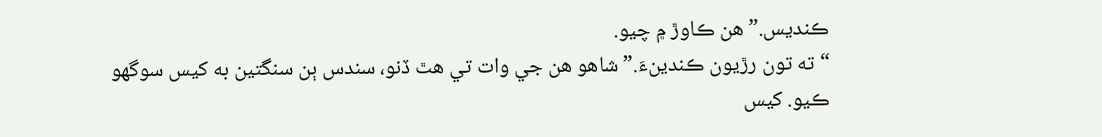ڪنديس.” هن ڪاوڙ ۾ چيو.
“ته تون رڙيون ڪندينءَ.” شاهو هن جي وات تي هٿ ڏنو، سندس ٻن سنگتين به کيس سوگهو ڪيو. کيس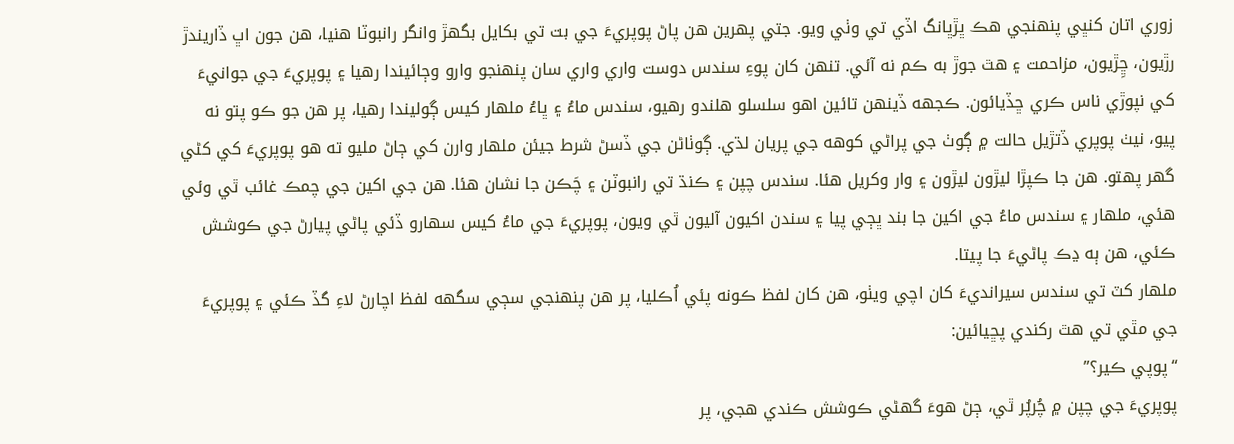زوري اتان کنڀي پنهنجي هڪ ڀڙڀانگ اڏي تي وٺي ويو. جتي پهرين هن پاڻ پوپريءَ جي بت تي بکايل بگهڙ وانگر رانبوٽا هنيا، هن جون اڀ ڏاريندڙ رڙيون، ڇِڙيون، مزاحمت ۽ هٿ جوڙ به ڪم نه آئي. تنهن کان پوءِ سندس دوست واري واري سان پنهنجو وارو وڄائيندا رهيا ۽ پوپريءَ جي جوانيءَ کي نپوڙي ناس ڪري ڇڏيائون. ڪجهه ڏينهن تائين اهو سلسلو هلندو رهيو، سندس ماءُ ۽ ڀاءُ ملهار کيس ڳوليندا رهيا، پر هن جو ڪو پتو نه پيو، نيٺ پوپري ڏتڙيل حالت ۾ ڳوٺ جي پراڻي کوهه جي پريان لڌي. ڳوٺاڻن جي ڏسڻ شرط جيئن ملهار وارن کي ڄاڻ مليو ته هو پوپريءَ کي کڻي گهر پهتو. هن جا ڪپڙا ليڙون ليڙون ۽ وار وکريل هئا. سندس چپن ۽ ڪنڌ تي رانبوٽن ۽ چَڪن جا نشان هئا. هن جي اکين جي چمڪ غائب ٿي وئي هئي، ملهار ۽ سندس ماءُ جي اکين جا بند ڀڄي پيا ۽ سندن اکيون آليون ٿي ويون، پوپريءَ جي ماءُ کيس سهارو ڏئي پاڻي پيارڻ جي ڪوشش ڪئي، هن ٻه ڍڪ پاڻيءَ جا پيتا.
ملهار کٽ تي سندس سيرانديءَ کان اچي ويٺو، هن کان لفظ ڪونه پئي اُڪليا، پر هن پنهنجي سڄي سگهه لفظ اچارڻ لاءِ گڏ ڪئي ۽ پوپريءَ جي مٿي تي هٿ رکندي پڇيائين:
“پوپي ڪير؟”
پوپريءَ جي چپن ۾ چُرپُر ٿي، ڄڻ هوءَ گهڻي ڪوشش ڪندي هجي، پر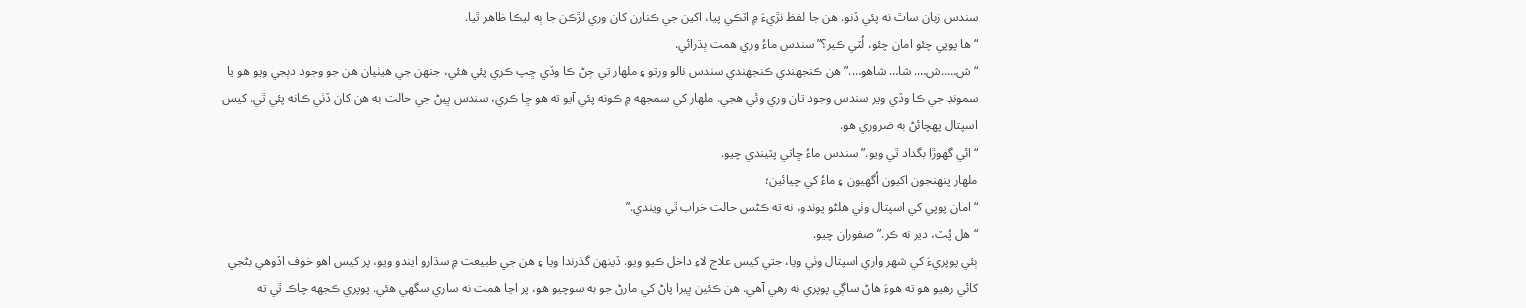سندس زبان ساٿ نه پئي ڏنو. هن جا لفظ نڙيءَ ۾ اٽڪي پيا، اکين جي ڪنارن کان وري لڙڪن جا ٻه ليڪا ظاهر ٿيا.
“ها پوپي چئو امان چئو، لُٽي ڪير؟” سندس ماءُ وري همت ٻڌرائي.
“ش…..ش…. شا… شاهو….” هن ڪنجهندي ڪنجهندي سندس نالو ورتو ۽ ملهار تي ڄڻ ڪا وڏي ڇپ ڪري پئي هئي، جنهن جي هيٺيان هن جو وجود دٻجي ويو هو يا سمونڊ جي ڪا وڏي وير سندس وجود تان وري وئي هجي. ملهار کي سمجهه ۾ ڪونه پئي آيو ته هو ڇا ڪري، سندس ڀيڻ جي حالت به هن کان ڏٺي ڪانه پئي ٿي. کيس اسپتال پهچائڻ به ضروري هو.
“ائي گهوڙا بگداد ٿي ويو.” سندس ماءُ ڇاتي پٽيندي چيو.
ملهار پنهنجون اکيون اُگهيون ۽ ماءُ کي چيائين؛
“امان پوپي کي اسپتال وٺي هلڻو پوندو، نه ته ڪڻس حالت خراب ٿي ويندي.”
“هل پُٽ، دير نه ڪر.” صفوران چيو.
ٻئي پوپريءَ کي شهر واري اسپتال وٺي ويا، جتي کيس علاج لاءِ داخل ڪيو ويو. ڏينهن گذرندا ويا ۽ هن جي طبيعت ۾ سڌارو ايندو ويو، پر کيس اهو خوف اڏوهي بڻجي کائي رهيو هو ته هوءَ هاڻ ساڳي پوپري نه رهي آهي. هن ڪئين ڀيرا پاڻ کي مارڻ جو به سوچيو هو، پر اڃا همت نه ساري سگهي هئي. پوپري ڪجهه چاڪ ٿي ته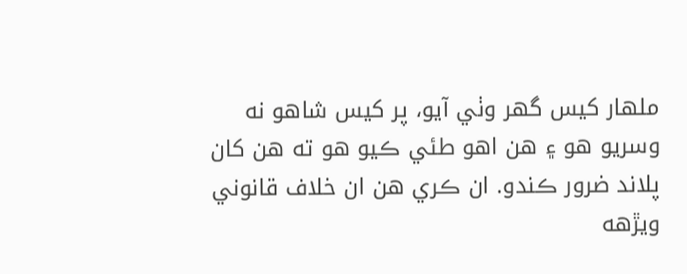ملهار کيس گهر وٺي آيو، پر کيس شاهو نه وسريو هو ۽ هن اهو طئي ڪيو هو ته هن کان پلاند ضرور ڪندو. ان ڪري هن ان خلاف قانوني ويڙهه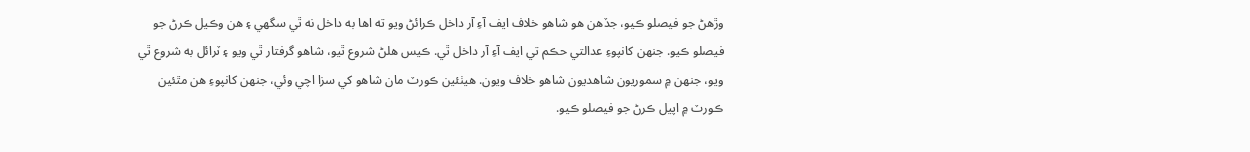وڙهڻ جو فيصلو ڪيو، جڏهن هو شاهو خلاف ايف آءِ آر داخل ڪرائڻ ويو ته اها به داخل نه ٿي سگهي ۽ هن وڪيل ڪرڻ جو فيصلو ڪيو. جنهن کانپوءِ عدالتي حڪم تي ايف آءِ آر داخل ٿي. ڪيس هلڻ شروع ٿيو، شاهو گرفتار ٿي ويو ۽ ٽرائل به شروع ٿي ويو، جنهن ۾ سموريون شاهديون شاهو خلاف ويون. هيٺئين ڪورٽ مان شاهو کي سزا اچي وئي، جنهن کانپوءِ هن مٿئين ڪورٽ ۾ اپيل ڪرڻ جو فيصلو ڪيو.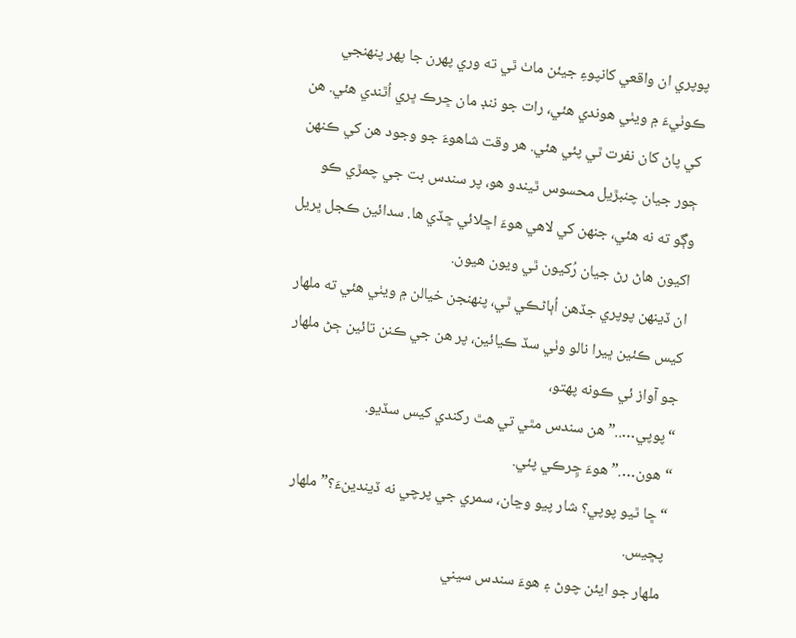پوپري ان واقعي کانپوءِ جيئن ماٺ ٿي ته وري پهرن جا پهر پنهنجي ڪوٺيءَ ۾ ويٺي هوندي هئي، رات جو ننڊ مان ڇرڪ ڀري اُٿندي هئي. هن کي پاڻ کان نفرت ٿي پئي هئي. هر وقت شاهوءَ جو وجود هن کي ڪنهن ڄور جيان چنبڙيل محسوس ٿيندو هو، پر سندس بت جي چمڙي ڪو وڳو ته نه هئي، جنهن کي لاهي هوءَ اڇلائي ڇڏي ها. سدائين ڪجل ڀريل اکيون هاڻ رڻ جيان رُکيون ٿي ويون هيون.
ان ڏينهن پوپري جڏهن اُٻاڻڪي ٿي، پنهنجن خيالن ۾ ويٺي هئي ته ملهار کيس ڪئين ڀيرا نالو وٺي سڏ ڪيائين، پر هن جي ڪنن تائين ڄڻ ملهار جو آواز ئي ڪونه پهتو،
“پوپي…..” هن سندس مٿي تي هٿ رکندي کيس سڏيو.
“هون….” هوءَ ڇِرڪي پئي.
“ڇا ٿيو پوپي؟ شار پيو وڃان، سمري جي پرچي نه ڏيندينءَ؟” ملهار پڇيس.
ملهار جو ايئن چوڻ ۽ هوءَ سندس سيني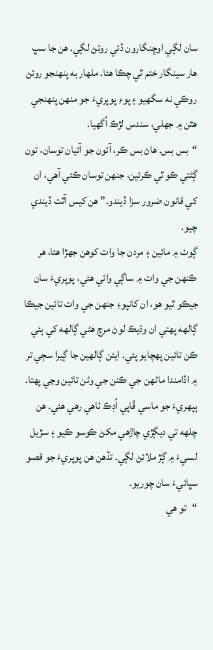سان لڳي اوڇنگارون ڏئي روئڻ لڳي. هن جا سڀ هار سينگار ختم ٿي چڪا هئا. ملهار به پنهنجو روئڻ روڪي نه سگهيو ۽ پوءِ پوپريءَ جو منهن پنهنجي هٿن ۾ جهلي، سندس لڙڪ اُگهيا.
“بس بس. هاڻ بس ڪر، آئون جو آئيان توسان، تون ڳڻتي ڪو ٿي ڪرئين، جنهن توسان ڪئي آهي، ان کي قانون ضرور سزا ڏيندو.” هن کيس آٿت ڏيندي چيو.
ڳوٺ ۾ مائين ۽ مردن جا وات کوهن جهڙا هئا، هر ڪنهن جي وات ۾ ساڳي وائي هئي، پوپريءَ سان جيڪو ٿيو هو، ان کانپوءِ جنهن جي وات تائين جيڪا ڳالهه پهتي ان وڌيڪ لوڻ مرچ هڻي ڳالهه کي ٻئي ڪن تائين پهچايو پئي. ايئن ڳالهين جا ڳيرا سڄي تر ۾ اڏامندا ماڻهن جي ڪنن جي وڻن تائين وڃي پهتا.
ٻپهريءَ جو ماسي ڦاپي اُڊڪ ٺاهي رهي هئي. هن چلهه تي ديڳڙي چاڙهي مکڻ ڪوسو ڪيو ۽ سڙيل لسيءَ ۾ ڳڙ ملائڻ لڳي. تڏهن هن پوپريءَ جو قصو سڀائيءَ سان چوريو.
“تو هي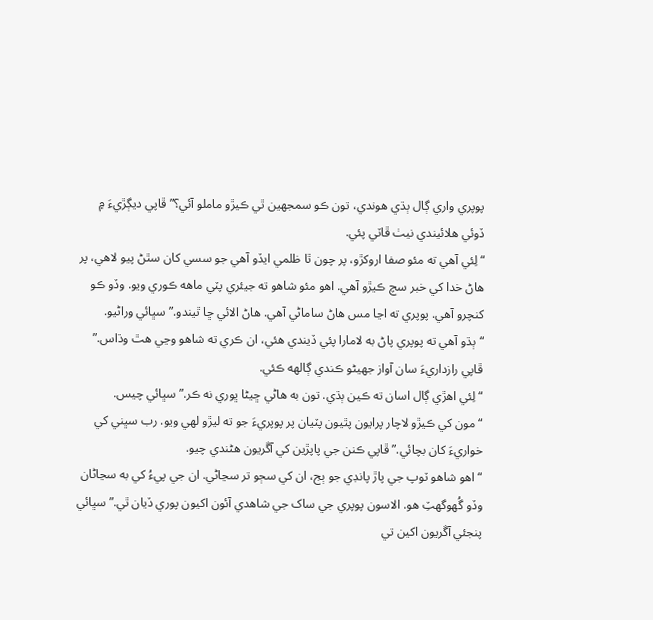پوپري واري ڳال ٻڌي هوندي، تون ڪو سمجهين ٿي ڪيڙو ماملو آئي؟” ڦاپي ديڳڙيءَ ۾ ڏوئي هلائيندي نيٺ ڦاٽي پئي.
“لِئي آهي ته مئو صفا اروکڙو، پر چون ٿا ظلمي ايڏو آهي جو سسي کان سٿڻ پيو لاهي، پر هاڻ خدا کي خبر سچ ڪيڙو آهي. اهو مئو شاهو ته جيئري پٽي ماهه ڪوري ويو. وڏو ڪو کنچرو آهي. پوپري ته اڃا مس هاڻ ساماڻي آهي. هاڻ الائي ڇا ٿيندو.” سڀائي وراڻيو.
“ٻڌو آهي ته پوپري پاڻ به لامارا پئي ڏيندي هئي، ان ڪري ته شاهو وڃي هٿ وڌاس.” ڦاپي رازداريءَ سان آواز جهيڻو ڪندي ڳالهه ڪئي.
“لِئي اهڙي ڳال اسان ته ڪين ٻڌي. تون به هاڻي ڇيڻا ڀوري نه ڪر.” سڀائي چيس.
“مون کي ڪيڙو لاچار پرايون پٿيون پٽيان پر پوپريءَ جو ته ليڙو لهي ويو. رب سڀني کي خواريءَ کان بچائي.” ڦاپي ڪنن جي پاپڙين کي آڱريون هڻندي چيو.
“اهو شاهو ٽوپ جي پاڙ پانڊي جو ٻج، ان کي سڄو تر سڃاڻي. ان جي پيءُ کي به سڃاڻان وڏو گُهوگهٽِ هو. الاسون پوپري جي ساک جي شاهدي آئون اکيون پوري ڏيان ٿي.” سڀائي پنجئي آڱريون اکين تي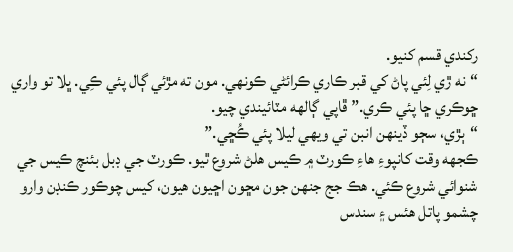رکندي قسم کنيو.
“نه ڙي لِئي پاڻ کي قبر ڪاري ڪرائڻي ڪونهي. مون ته مڙئي ڳال پئي ڪِي. ڀلا تو واري ڇوڪري ڇا پئي ڪري.” ڦاپي ڳالهه مٽائيندي چيو.
“ٻڙي، سڄو ڏينهن انبن تي ويهي ليلا پئي ڪُڇي.”
ڪجهه وقت کانپوءِ هاءِ ڪورٽ ۾ ڪيس هلڻ شروع ٿيو. ڪورٽ جي ڊبل بئنچ ڪيس جي شنوائي شروع ڪئي. هڪ جج جنهن جون مڇون اڇيون هيون، کيس چوڪور ڪنڊن وارو چشمو پاتل هئس ۽ سندس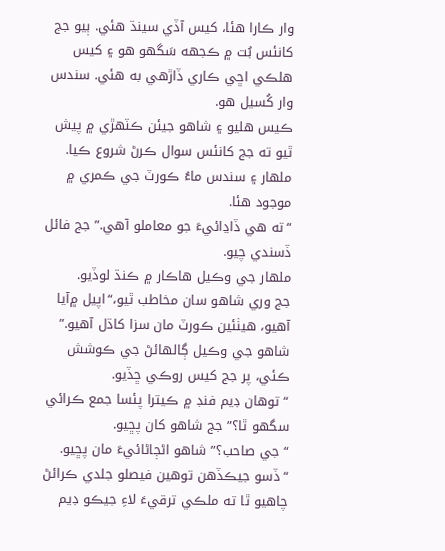وار ڪارا هئا، کيس آڏي سينڌ هئي. ٻيو جج کانئس بُت ۾ ڪجهه سَگهو هو ۽ کيس هلڪي اڇي ڪاري ڏاڙهي به هئي. سندس وار کُسيل هو.
ڪيس هليو ۽ شاهو جيئن ڪٽهڙي ۾ پيش ٿيو ته جج کانئس سوال ڪرڻ شروع ڪيا. ملهار ۽ سندس ماءُ ڪورٽ جي ڪمري ۾ موجود هئا.
“ته هي ڏاڍائيءَ جو معاملو آهي.” جج فائل ڏسندي چيو.
ملهار جي وڪيل هاڪار ۾ ڪنڌ لوڏيو.
جج وري شاهو سان مخاطب ٿيو،“اپيل ۾آيا آهيو، هيٺئين ڪورٽ مان سزا کاڌل آهيو.”
شاهو جي وڪيل ڳالهائڻ جي ڪوشش ڪئي، پر جج کيس روڪي ڇڏيو.
“توهان ڊيم فنڊ ۾ ڪيترا پئسا جمع ڪرائي سگهو ٿا؟” جج شاهو کان پڇيو.
“جي صاحب؟” شاهو اڻڄاڻائيءَ مان پڇيو.
“ڏسو جيڪڏهن توهين فيصلو جلدي ڪرائڻ چاهيو ٿا ته ملڪي ترقيءَ لاءِ جيڪو ڊيم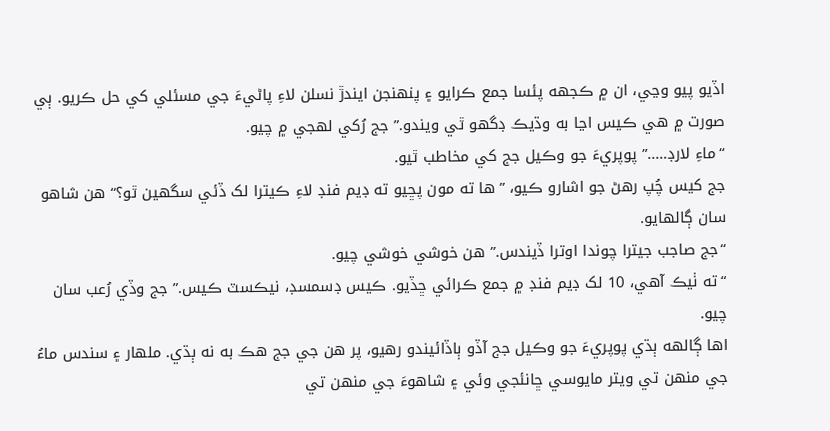اڏيو پيو وڃي، ان ۾ ڪجهه پئسا جمع ڪرايو ۽ پنهنجن ايندڙ نسلن لاءِ پاڻيءَ جي مسئلي کي حل ڪريو. ٻي صورت ۾ هي ڪيس اڃا به وڌيڪ ڊگهو ٿي ويندو.” جج رُکي لهجي ۾ چيو.
“ماءِ لارڊ…..” پوپريءَ جو وڪيل جج کي مخاطب ٿيو.
جج کيس چُپ رهڻ جو اشارو ڪيو، ”ها ته مون پڇيو ته ڊيم فنڊ لاءِ ڪيترا لک ڏئي سگهين ٿو؟“ هن شاهو سان ڳالهايو.
“جج صاجب جيترا چوندا اوترا ڏيندس.” هن خوشي خوشي چيو.
“ته ٺيڪ آهي، 10 لک ڊيم فنڊ ۾ جمع ڪرائي ڇڏيو. ڪيس ڊسمسڊ، نيڪسٽ ڪيس.” جج وڏي رُعب سان چيو.
اها ڳالهه ٻڌي پوپريءَ جو وڪيل جج آڏو ٻاڏائيندو رهيو، پر هن جي جج هڪ به نه ٻڌي. ملهار ۽ سندس ماءُ جي منهن تي ويتر مايوسي ڇانئجي وئي ۽ شاهوءَ جي منهن تي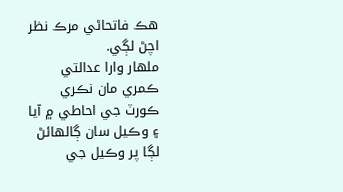هڪ فاتحاڻي مرڪ نظر اچڻ لڳي.
ملهار وارا عدالتي ڪمري مان نڪري ڪورٽ جي احاطي ۾ آيا ۽ وڪيل سان ڳالهائڻ لڳا پر وڪيل جي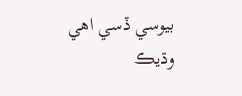بيوسي ڏسي اهي وڌيڪ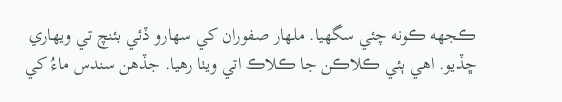ڪجهه ڪونه چئي سگهيا. ملهار صفوران کي سهارو ڏئي بئنچ تي ويهاري ڇڏيو. اهي ٻئي ڪلاڪن جا ڪلاڪ اتي ويٺا رهيا. جڏهن سندس ماءُ کي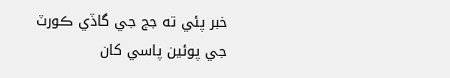خبر پئي ته جج جي گاڏي ڪورٽ جي پوئين پاسي کان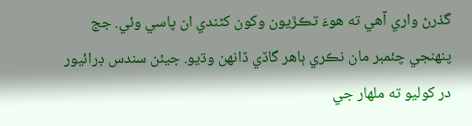گذرڻ واري آهي ته هوءَ تڪڙيون وکون کڻندي ان پاسي وئي. جج پنهنجي چئمبر مان نڪري ٻاهر گاڏي ڏانهن وڌيو. جيئن سندس ڊرائيور در کوليو ته ملهار جي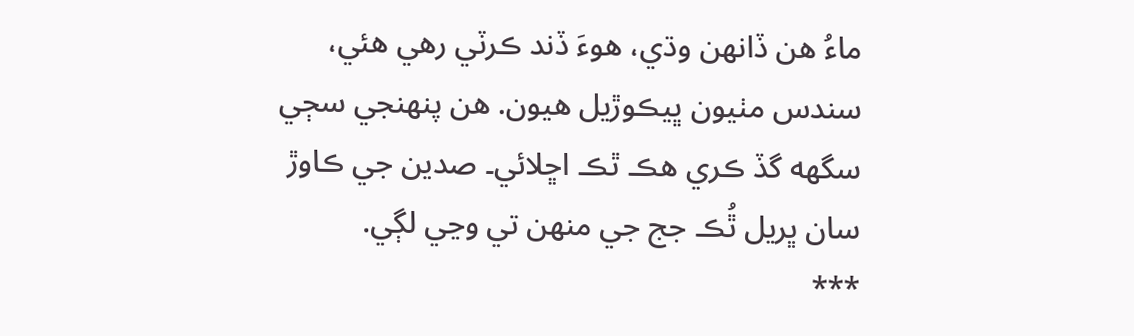ماءُ هن ڏانهن وڌي، هوءَ ڏند ڪرٽي رهي هئي، سندس مٺيون ڀيڪوڙيل هيون. هن پنهنجي سڄي سگهه گڏ ڪري هڪ ٿڪ اڇلائي۔ صدين جي ڪاوڙ سان ڀريل ٿُڪ جج جي منهن تي وڃي لڳي.
***